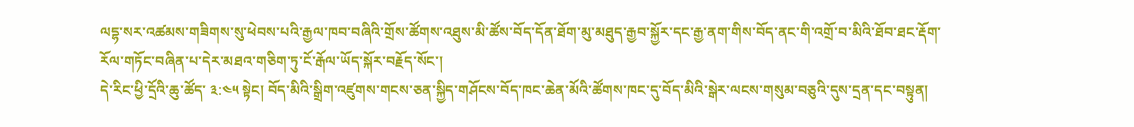ལདྷ་སར་འཚམས་གཟིགས་སུ་ཕེབས་པའི་རྒྱལ་ཁབ་བཞིའི་གྲོས་ཚོགས་འཐུས་མི་ཚོས་བོད་དོན་ཐོག་མུ་མཐུད་རྒྱབ་སྐྱོར་དང་རྒྱ་ནག་གིས་བོད་ནང་གི་འགྲོ་བ་མིའི་ཐོབ་ཐང་རྡོག་རོལ་གཏོང་བཞིན་པ་དེར་མཐའ་གཅིག་ཏུ་ངོ་རྒོལ་ཡོད་སྐོར་བརྗོད་སོང་།
དེ་རིང་ཕྱི་དྲོའི་ཆུ་ཚོད་ ༣:༤༥ སྟེང། བོད་མིའི་སྒྲིག་འཛུགས་གངས་ཅན་སྐྱིད་གཤོངས་བོད་ཁང་ཆེན་མོའི་ཚོགས་ཁང་དུ་བོད་མིའི་སྒེར་ལངས་གསུམ་བཅུའི་དུས་དྲན་དང་བསྟུན།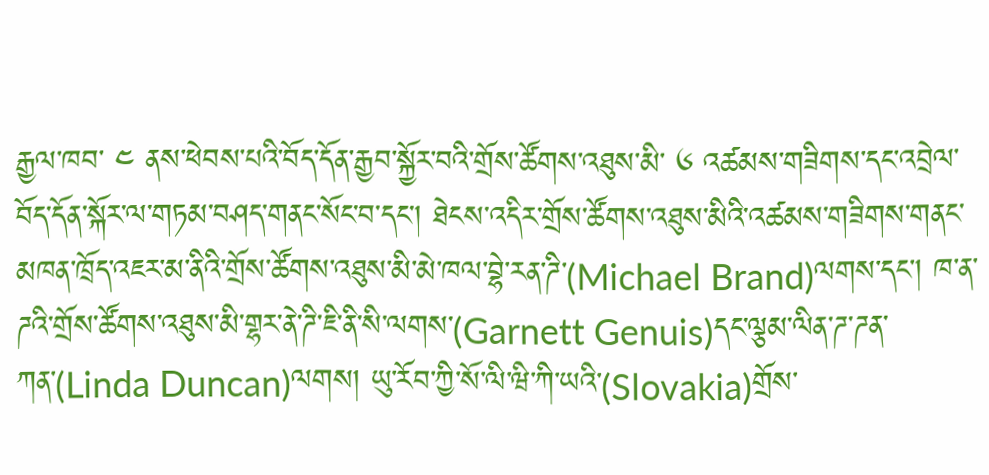རྒྱལ་ཁབ་ ༤ ནས་ཕེབས་པའི་བོད་དོན་རྒྱབ་སྐྱོར་བའི་གྲོས་ཚོགས་འཐུས་མི་ ༦ འཚམས་གཟིགས་དང་འབྲེལ་བོད་དོན་སྐོར་ལ་གཏམ་བཤད་གནང་སོང་བ་དང་། ཐེངས་འདིར་གྲོས་ཚོགས་འཐུས་མིའི་འཚམས་གཟིགས་གནང་མཁན་ཁྲོད་འཇར་མ་ནིའི་གྲོས་ཚོགས་འཐུས་མི་མེ་ཁལ་བྷེ་རན་ཌི་(Michael Brand)ལགས་དང་། ཁ་ན་ཌའི་གྲོས་ཚོགས་འཐུས་མི་གྷར་ནེ་ཌི་ཇི་ནི་སི་ལགས་(Garnett Genuis)དང་ལྕམ་ལིན་ཌ་ཌན་ཀན་(Linda Duncan)ལགས། ཡུ་རོབ་ཀྱི་སོ་ལི་ཝི་ཀི་ཡའི་(Slovakia)གྲོས་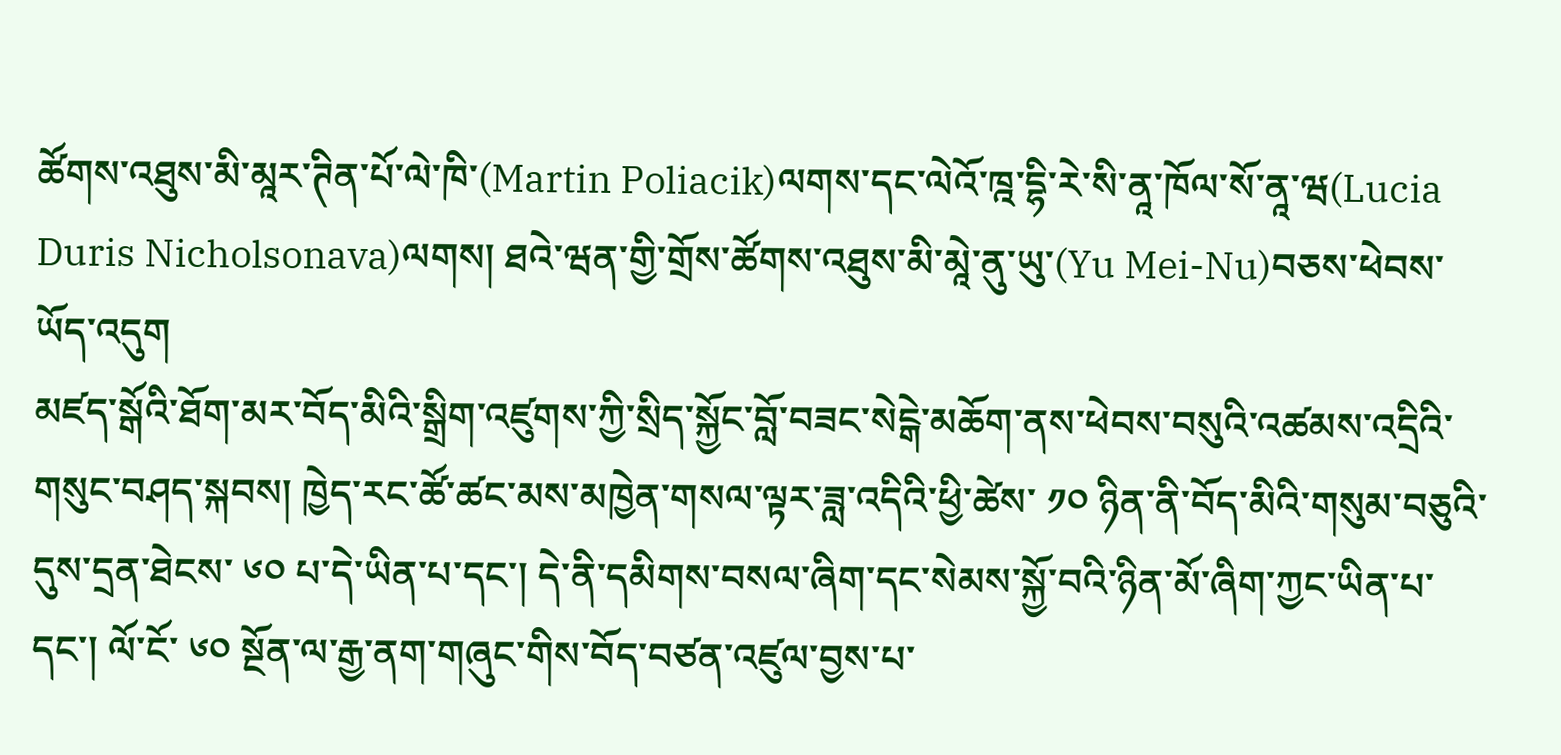ཚོགས་འཐུས་མི་མཱར་ཊིན་པོ་ལེ་ཁི་(Martin Poliacik)ལགས་དང་ལེའོ་ཁྰ་དྷི་རེ་སི་ནཱ་ཁོལ་སོ་ནཱ་ཝ(Lucia Duris Nicholsonava)ལགས། ཐའེ་ཝན་གྱི་གྲོས་ཚོགས་འཐུས་མི་མཱེ་ནུ་ཡུ་(Yu Mei-Nu)བཅས་ཕེབས་ཡོད་འདུག
མཛད་སྒོའི་ཐོག་མར་བོད་མིའི་སྒྲིག་འཛུགས་ཀྱི་སྲིད་སྐྱོང་བློ་བཟང་སེངྒེ་མཆོག་ནས་ཕེབས་བསུའི་འཚམས་འདྲིའི་གསུང་བཤད་སྐབས། ཁྱེད་རང་ཚོ་ཚང་མས་མཁྱེན་གསལ་ལྟར་ཟླ་འདིའི་ཕྱི་ཚེས་ ༡༠ ཉིན་ནི་བོད་མིའི་གསུམ་བཅུའི་དུས་དྲན་ཐེངས་ ༦༠ པ་དེ་ཡིན་པ་དང་། དེ་ནི་དམིགས་བསལ་ཞིག་དང་སེམས་སྐྱོ་བའི་ཉིན་མོ་ཞིག་ཀྱང་ཡིན་པ་དང་། ལོ་ངོ་ ༦༠ སྔོན་ལ་རྒྱ་ནག་གཞུང་གིས་བོད་བཙན་འཛུལ་བྱས་པ་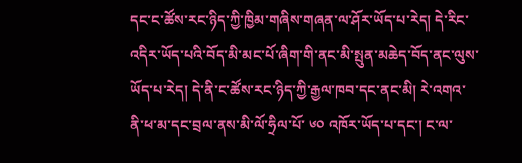དང་ང་ཚོས་རང་ཉིད་ཀྱི་ཁྱིམ་གཞིས་གཞན་ལ་ཤོར་ཡོད་པ་རེད། དེ་རིང་འདིར་ཡོད་པའི་བོད་མི་མང་པོ་ཞིག་གི་ནང་མི་སྤུན་མཆེད་བོད་ནང་ལུས་ཡོད་པ་རེད། དེ་ནི་ང་ཚོས་རང་ཉིད་ཀྱི་རྒྱལ་ཁབ་དང་ནང་མི། རེ་འགའ་ནི་ཕ་མ་དང་བྲལ་ནས་མི་ལོ་ཧྲིལ་པོ་ ༦༠ འཁོར་ཡོད་པ་དང་། ང་ལ་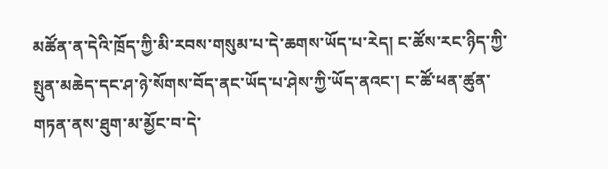མཚོན་ན་དེའི་ཁྲོད་ཀྱི་མི་རབས་གསུམ་པ་དེ་ཆགས་ཡོད་པ་རེད། ང་ཚོས་རང་ཉིད་ཀྱི་སྤུན་མཆེད་དང་ཤ་ཉེ་སོགས་བོད་ནང་ཡོད་པ་ཤེས་ཀྱི་ཡོད་ནའང་། ང་ཚོ་ཕན་ཚུན་གཏན་ནས་ཐུག་མ་མྱོང་བ་དེ་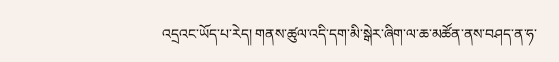འདྲའང་ཡོད་པ་རེད། གནས་ཚུལ་འདི་དག་མི་སྒེར་ཞིག་ལ་ཆ་མཚོན་ནས་བཤད་ན་ཧ་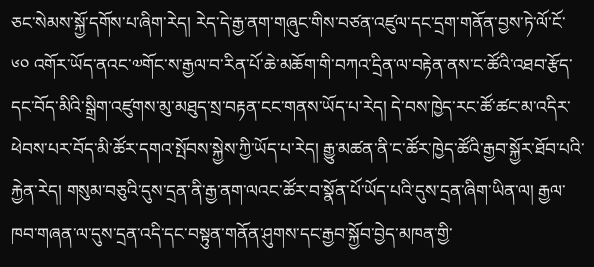ཅང་སེམས་སྐྱོ་དགོས་པ་ཞིག་རེད། རེད་དེ་རྒྱ་ནག་གཞུང་གིས་བཙན་འཛུལ་དང་དྲག་གནོན་བྱས་ཏེ་ལོ་ངོ་ ༦༠ འགོར་ཡོད་ནའང་༧གོང་ས་རྒྱལ་བ་རིན་པོ་ཆེ་མཆོག་གི་བཀའ་དྲིན་ལ་བརྟེན་ནས་ང་ཚོའི་འཐབ་རྩོད་དང་བོད་མིའི་སྒྲིག་འཛུགས་མུ་མཐུད་སྲ་བརྟན་ངང་གནས་ཡོད་པ་རེད། དེ་བས་ཁྱེད་རང་ཚོ་ཚང་མ་འདིར་ཕེབས་པར་བོད་མི་ཚོར་དགའ་སྤོབས་སྐྱེས་ཀྱི་ཡོད་པ་རེད། རྒྱུ་མཚན་ནི་ང་ཚོར་ཁྱེད་ཚོའི་རྒྱབ་སྐྱོར་ཐོབ་པའི་རྐྱེན་རེད། གསུམ་བཅུའི་དུས་དྲན་ནི་རྒྱ་ནག་ལའང་ཚོར་བ་སྣོན་པོ་ཡོད་པའི་དུས་དྲན་ཞིག་ཡིན་ལ། རྒྱལ་ཁབ་གཞན་ལ་དུས་དྲན་འདི་དང་བསྟུན་གནོན་ཤུགས་དང་རྒྱབ་སྐྱོབ་བྱེད་མཁན་གྱི་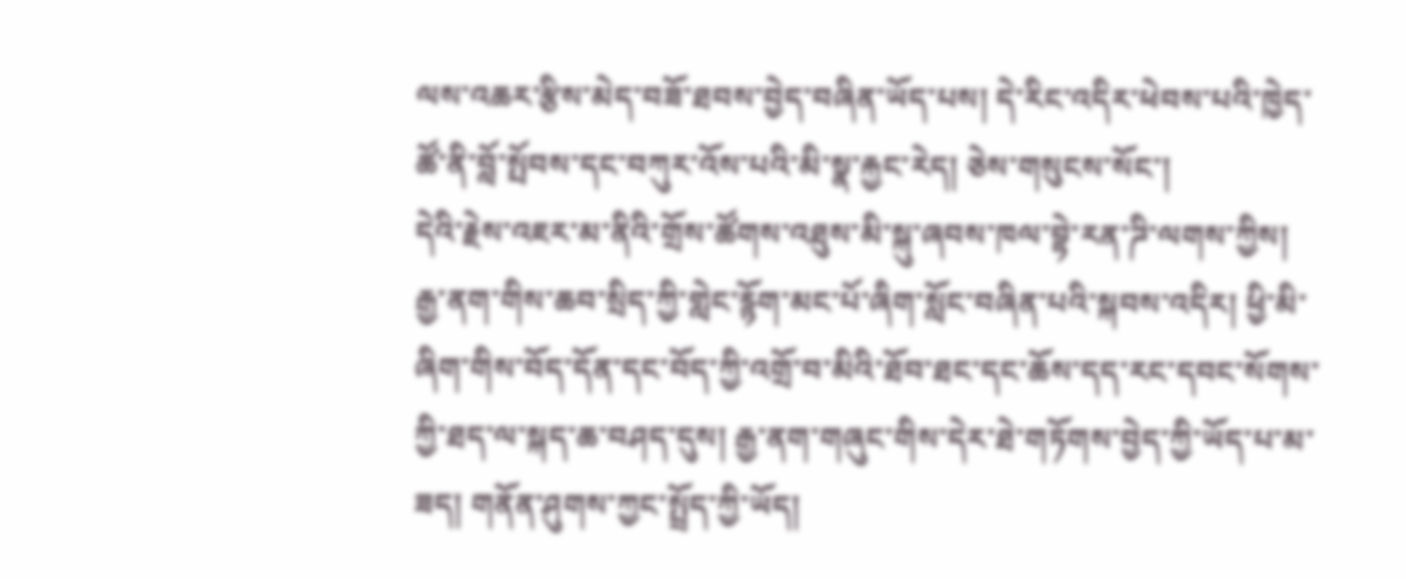ལས་འཆར་རྩིས་མེད་བཟོ་ཐབས་བྱེད་བཞིན་ཡོད་པས། དེ་རིང་འདིར་ཕེབས་པའི་ཁྱེད་ཚོ་ནི་བློ་སྤོབས་དང་བཀུར་འོས་པའི་མི་སྣ་རྐྱང་རེད། ཅེས་གསུངས་སོང་།
དེའི་རྗེས་འཇར་མ་ནིའི་གྲོས་ཚོགས་འཐུས་མི་སྐུ་ཞབས་ཁལ་བྷེ་རན་ཌི་ལགས་ཀྱིས། རྒྱ་ནག་གིས་ཆབ་སྲིད་ཀྱི་གླེང་རྙོག་མང་པོ་ཞིག་སློང་བཞིན་པའི་སྐབས་འདིར། ཕྱི་མི་ཞིག་གིས་བོད་དོན་དང་བོད་ཀྱི་འགྲོ་བ་མིའི་ཐོབ་ཐང་དང་ཆོས་དད་རང་དབང་སོགས་ཀྱི་ཐད་ལ་སྐད་ཆ་བཤད་དུས། རྒྱ་ནག་གཞུང་གིས་དེར་ཐེ་གཏོགས་བྱེད་ཀྱི་ཡོད་པ་མ་ཟད། གནོན་ཤུགས་ཀྱང་སྤྲོད་ཀྱི་ཡོད།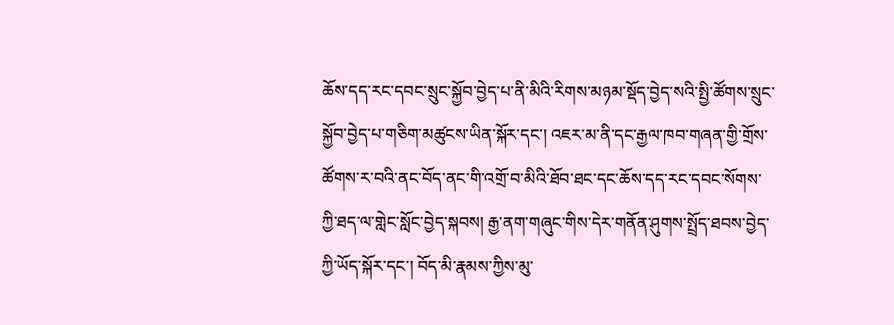ཆོས་དད་རང་དབང་སྲུང་སྐྱོབ་བྱེད་པ་ནི་མིའི་རིགས་མཉམ་སྡོད་བྱེད་སའི་སྤྱི་ཚོགས་སྲུང་སྐྱོབ་བྱེད་པ་གཅིག་མཚུངས་ཡིན་སྐོར་དང་། འཇར་མ་ནི་དང་རྒྱལ་ཁབ་གཞན་གྱི་གྲོས་ཚོགས་ར་བའི་ནང་བོད་ནང་གི་འགྲོ་བ་མིའི་ཐོབ་ཐང་དང་ཆོས་དད་རང་དབང་སོགས་ཀྱི་ཐད་ལ་གླེང་སློང་བྱེད་སྐབས། རྒྱ་ནག་གཞུང་གིས་དེར་གནོན་ཤུགས་སྤྲོད་ཐབས་བྱེད་ཀྱི་ཡོད་སྐོར་དང་། བོད་མི་རྣམས་ཀྱིས་མུ་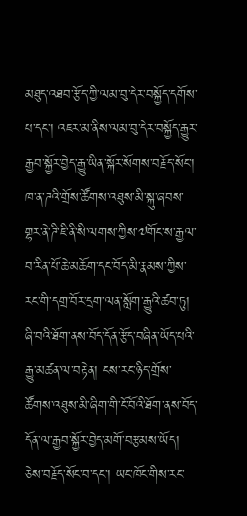མཐུད་འཐབ་རྩོད་ཀྱི་ལམ་བུ་དེར་བསྐྱོད་དགོས་པ་དང་། འཇར་མ་ནིས་ལམ་བུ་དེར་བསྐྱོད་རྒྱུར་རྒྱབ་སྐྱོར་བྱེད་རྒྱུ་ཡིན་སྐོར་སོགས་བརྗོད་སོང་།
ཁ་ན་ཌའི་གྲོས་ཚོགས་འཐུས་མི་སྐུ་ཞབས་གྷར་ནེ་ཌི་ཇི་ནི་སི་ལགས་ཀྱིས་༧གོང་ས་རྒྱལ་བ་རིན་པོ་ཆེ་མཆོག་དང་བོད་མི་རྣམས་ཀྱིས་རང་གི་དགྲ་བོར་དྲག་ལན་སློག་རྒྱུའི་ཚབ་ཏུ། ཞི་བའི་ཐོག་ནས་བོད་དོན་རྩོད་བཞིན་ཡོད་པའི་རྒྱུ་མཚན་ལ་བརྟེན། ངས་རང་ཉིད་གྲོས་ཚོགས་འཐུས་མི་ཞིག་གི་ངོ་བོའི་ཐོག་ནས་བོད་དོན་ལ་རྒྱབ་སྐྱོར་བྱེད་མགོ་བརྩམས་ཡོད། ཅེས་བརྗོད་སོང་བ་དང་། ཡང་ཁོང་གིས་རང་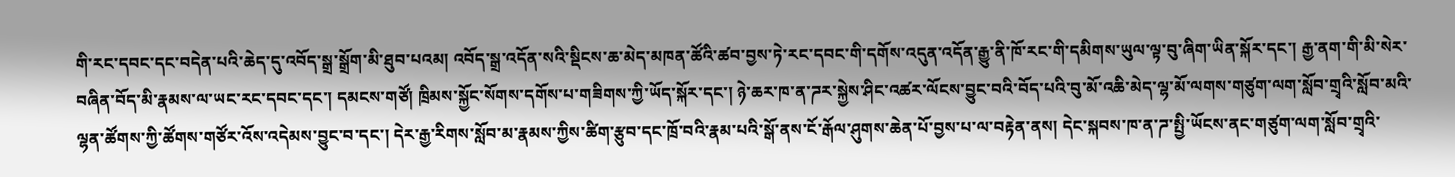གི་རང་དབང་དང་བདེན་པའི་ཆེད་དུ་འབོད་སྒྲ་སྒྲོག་མི་ཐུབ་པའམ། འབོད་སྒྲ་འདོན་སའི་སྡིངས་ཆ་མེད་མཁན་ཚོའི་ཚབ་བྱས་ཏེ་རང་དབང་གི་དགོས་འདུན་འདོན་རྒྱུ་ནི་ཁོ་རང་གི་དམིགས་ཡུལ་ལྟ་བུ་ཞིག་ཡིན་སྐོར་དང་། རྒྱ་ནག་གི་མི་སེར་བཞིན་བོད་མི་རྣམས་ལ་ཡང་རང་དབང་དང་། དམངས་གཙོ། ཁྲིམས་སྐྱོང་སོགས་དགོས་པ་གཟིགས་ཀྱི་ཡོད་སྐོར་དང་། ཉེ་ཆར་ཁ་ན་ཌར་སྐྱེས་ཤིང་འཚར་ལོངས་བྱུང་བའི་བོད་པའི་བུ་མོ་འཆི་མེད་ལྷ་མོ་ལགས་གཙུག་ལག་སློབ་གྲྭའི་སློབ་མའི་ལྷན་ཚོགས་ཀྱི་ཚོགས་གཙོར་འོས་འདེམས་བྱུང་བ་དང་། དེར་རྒྱ་རིགས་སློབ་མ་རྣམས་ཀྱིས་ཚིག་རྩུབ་དང་ཁྲོ་བའི་རྣམ་པའི་སྒོ་ནས་ངོ་རྒོལ་ཤུགས་ཆེན་པོ་བྱས་པ་ལ་བརྟེན་ནས། དེང་སྐབས་ཁ་ན་ཌ་སྤྱི་ཡོངས་ནང་གཙུག་ལག་སློབ་གྲྭའི་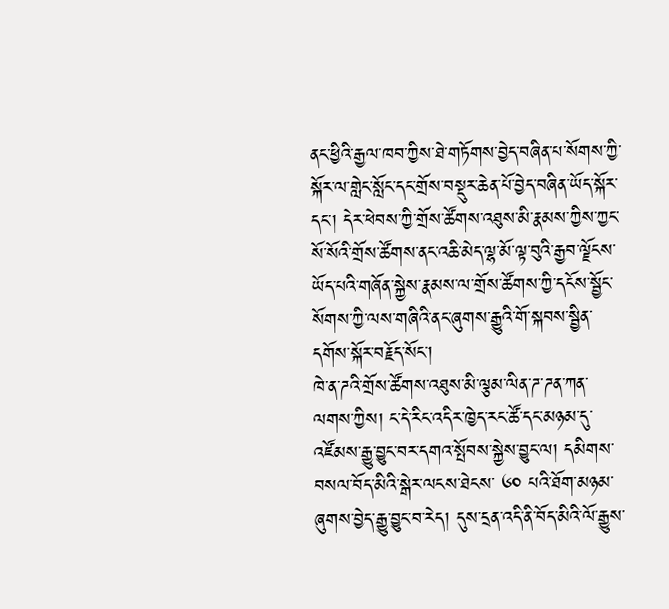ནང་ཕྱིའི་རྒྱལ་ཁབ་ཀྱིས་ཐེ་གཏོགས་བྱེད་བཞིན་པ་སོགས་ཀྱི་སྐོར་ལ་གླེང་སློང་དང་གྲོས་བསྡུར་ཆེན་པོ་བྱེད་བཞིན་ཡོད་སྐོར་དང་། དེར་ཕེབས་ཀྱི་གྲོས་ཚོགས་འཐུས་མི་རྣམས་ཀྱིས་ཀྱང་སོ་སོའི་གྲོས་ཚོགས་ནང་འཆི་མེད་ལྷ་མོ་ལྟ་བུའི་རྒྱབ་ལྗོངས་ཡོད་པའི་གཞོན་སྐྱེས་རྣམས་ལ་གྲོས་ཚོགས་ཀྱི་དངོས་སྦྱོང་སོགས་ཀྱི་ལས་གཞིའི་ནང་ཞུགས་རྒྱུའི་གོ་སྐབས་སྦྱིན་དགོས་སྐོར་བརྗོད་སོང་།
ཁེ་ན་ཌའི་གྲོས་ཚོགས་འཐུས་མི་ལྕམ་ལིན་ཌ་ཌན་ཀན་ལགས་ཀྱིས། ང་དེ་རིང་འདིར་ཁྱེད་རང་ཚོ་དང་མཉམ་དུ་འཛོམས་རྒྱུ་བྱུང་བར་དགའ་སྤོབས་སྐྱེས་བྱུང་ལ། དམིགས་བསལ་བོད་མིའི་སྒེར་ལངས་ཐེངས་ ༦༠ པའི་ཐོག་མཉམ་ཞུགས་བྱེད་རྒྱུ་བྱུང་བ་རེད། དུས་དྲན་འདི་ནི་བོད་མིའི་ལོ་རྒྱུས་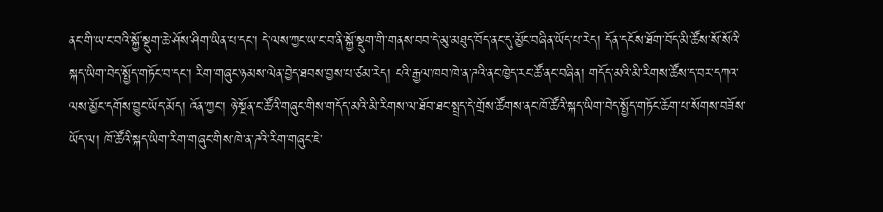ནང་གི་ཡ་ང་བའི་སྐྱོ་སྡུག་ཆེ་ཤོས་ཤིག་ཡིན་པ་དང་། དེ་ལས་ཀྱང་ཡ་ང་བ་ནི་སྐྱོ་སྡུག་གི་གནས་བབ་དེ་མུ་མཐུད་བོད་ནང་དུ་མྱོང་བཞིན་ཡོད་པ་རེད། དོན་དངོས་ཐོག་བོད་མི་ཚོས་སོ་སོའི་སྐད་ཡིག་བེད་སྤྱོད་གཏོང་བ་དང་། རིག་གཞུང་ཉམས་ལེན་བྱེད་ཐབས་བྱས་པ་ཙམ་རེད། ངའི་རྒྱལ་ཁབ་ཁེ་ན་ཌའི་ནང་ཁྱེད་རང་ཚོ་ནང་བཞིན། གདོད་མའི་མི་རིགས་ཚོས་ད་བར་དཀའ་ལས་མྱོང་དགོས་བྱུང་ཡོད་མོད། འོན་ཀྱང་། ཉེ་སྔོན་ང་ཚོའི་གཞུང་གིས་གདོད་མའི་མི་རིགས་ལ་ཐོབ་ཐང་སྤྲད་དེ་གྲོས་ཚོགས་ནང་ཁོ་ཚོའི་སྐད་ཡིག་བེད་སྤྱོད་གཏོང་ཆོག་པ་སོགས་བཟོས་ཡོད་ལ། ཁོ་ཚོའི་སྐད་ཡིག་རིག་གཞུང་གིས་ཁེ་ན་ཌའི་རིག་གཞུང་ཇེ་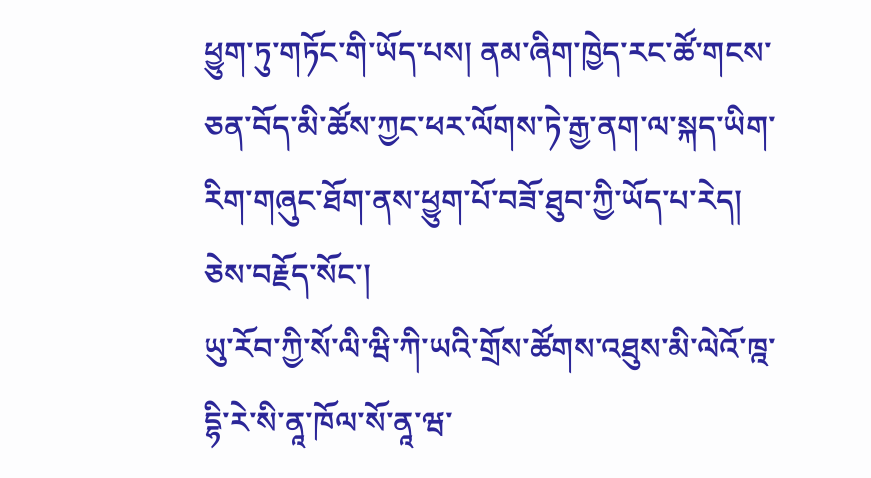ཕྱུག་ཏུ་གཏོང་གི་ཡོད་པས། ནམ་ཞིག་ཁྱེད་རང་ཚོ་གངས་ཅན་བོད་མི་ཚོས་ཀྱང་ཕར་ལོགས་ཏེ་རྒྱ་ནག་ལ་སྐད་ཡིག་རིག་གཞུང་ཐོག་ནས་ཕྱུག་པོ་བཟོ་ཐུབ་ཀྱི་ཡོད་པ་རེད། ཅེས་བརྗོད་སོང་།
ཡུ་རོབ་ཀྱི་སོ་ལི་ཝི་ཀི་ཡའི་གྲོས་ཚོགས་འཐུས་མི་ལེའོ་ཁྰ་དྷི་རེ་སི་ནཱ་ཁོལ་སོ་ནཱ་ཝ་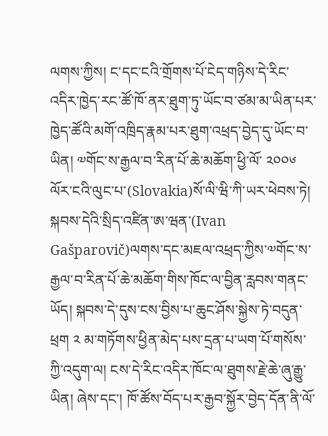ལགས་ཀྱིས། ང་དང་ངའི་གྲོགས་པོ་ངེད་གཉིས་དེ་རིང་འདིར་ཁྱེད་རང་ཚོ་ཁོ་ནར་ཐུག་ཏུ་ཡོང་བ་ཙམ་མ་ཡིན་པར་ཁྱེད་ཚོའི་མགོ་འཁྲིད་རྣམ་པར་ཐུག་འཕྲད་བྱེད་དུ་ཡོང་བ་ཡིན། ༧གོང་ས་རྒྱལ་བ་རིན་པོ་ཆེ་མཆོག་ཕྱི་ལོ་ ༢༠༠༦ ལོར་ངའི་ལུང་པ་(Slovakia)སོ་ལི་ཝི་ཀི་ཡར་ཕེབས་ཏེ། སྐབས་དེའི་སྲིད་འཛིན་ཨ་ཝན་(Ivan Gašparovič)ལགས་དང་མཇལ་འཕྲད་ཀྱིས་༧གོང་ས་རྒྱལ་བ་རིན་པོ་ཆེ་མཆོག་གིས་ཁོང་ལ་བྱིན་རླབས་གནང་ཡོད། སྐབས་དེ་དུས་ངས་བྱིས་པ་ཆུང་ཤོས་སྐྱེས་ཏེ་བདུན་ཕྲག ༢ མ་གཏོགས་ཕྱིན་མེད་པས་དྲན་པ་ཡག་པོ་གསོས་ཀྱི་འདུག་ལ། ངས་དེ་རིང་འདིར་ཁོང་ལ་ཐུགས་རྗེ་ཆེ་ཞུ་རྒྱུ་ཡིན། ཞེས་དང་། ཁོ་ཚོས་བོད་པར་རྒྱབ་སྐྱོར་བྱེད་དོན་ནི་ལོ་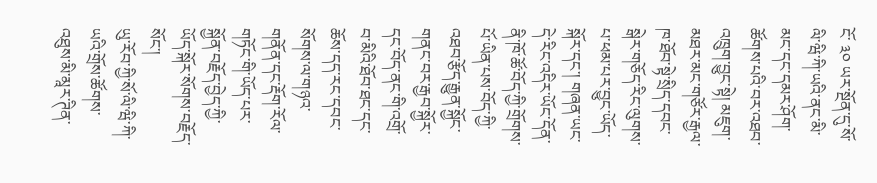ངོ་ ༣༠ ཡར་སྔོན་དུ་སོ་ལི་ཝི་ཀི་ཡའི་ནང་མི་མང་དང་དམར་ཤོག་ཚོགས་པའི་བར་འཐབ་འཁྲུག་བྱུང་སྟེ། མཇུག་མཐར་མང་གཙོར་རྒྱལ་ཁ་ཐོབ་སྟེ་སྲིད་དབང་སྒེར་གཅོད་རིང་ལུགས་པ་ཕམ་པར་བྱུང་ཡོད་སྐོར་དང་། གཞན་ཡང་དེ་རིང་འདིར་ཡོང་དོན་ནི་ཁོ་ཚོ་བོད་ཀྱི་གྲོགས་པོ་ཡིན་པས་བོད་ཀྱི་འཐབ་རྩོད་རྒྱུན་སྐྱོང་གནང་བར་རྒྱབ་སྐྱོར་དང་བོད་ནང་གི་འགྲོ་བ་མིའི་ཐོབ་ཐང་དང་ཆོས་དད་རང་དབང་སོགས་ལ་གཉའ་གནོན་དང་རྡོག་རོལ་གཏོང་གི་ཡོད་པར་སྐྱོན་བརྗོད་བྱེད་ཀྱི་ཡོད་སྐོར་སོགས་བརྗོད་སོང་།
ཡུ་རོབ་ཀྱི་སོ་ལི་ཝི་ཀི་ཡའི་གྲོས་ཚོགས་འཐུས་མི་མཱར་ཊིན་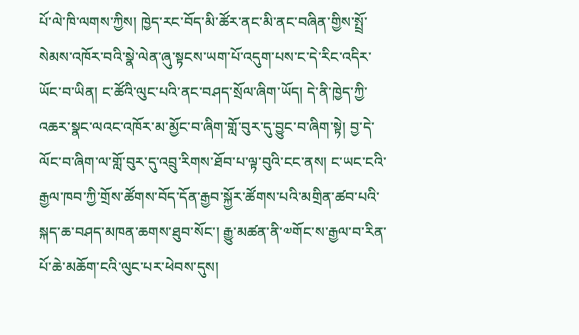པོ་ལེ་ཁི་ལགས་ཀྱིས། ཁྱེད་རང་བོད་མི་ཚོར་ནང་མི་ནང་བཞིན་གྱིས་སྤྲོ་སེམས་འཁོར་བའི་སྣེ་ལེན་ཞུ་སྟངས་ཡག་པོ་འདུག་པས་ང་དེ་རིང་འདིར་ཡོང་བ་ཡིན། ང་ཚོའི་ལུང་པའི་ནང་བཤད་སྲོལ་ཞིག་ཡོད། དེ་ནི་ཁྱེད་ཀྱི་འཆར་སྣང་ལའང་འཁོར་མ་མྱོང་བ་ཞིག་གློ་བུར་དུ་བྱུང་བ་ཞིག་སྟེ། བྱ་དེ་ལོང་བ་ཞིག་ལ་གློ་བུར་དུ་འབྲུ་རིགས་ཐོབ་པ་ལྟ་བུའི་ངང་ནས། ང་ཡང་ངའི་རྒྱལ་ཁབ་ཀྱི་གྲོས་ཚོགས་བོད་དོན་རྒྱབ་སྐྱོར་ཚོགས་པའི་མགྲིན་ཚབ་པའི་སྐད་ཆ་བཤད་མཁན་ཆགས་ཐུབ་སོང་། རྒྱུ་མཚན་ནི་༧གོང་ས་རྒྱལ་བ་རིན་པོ་ཆེ་མཆོག་ངའི་ལུང་པར་ཕེབས་དུས།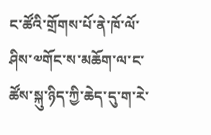ང་ཚོའི་གྲོགས་པོ་ནེ་ཁོ་ལོ་ཤིས་༧གོང་ས་མཆོག་ལ་ང་ཚོས་སྐུ་ཉིད་ཀྱི་ཆེད་དུ་ག་རེ་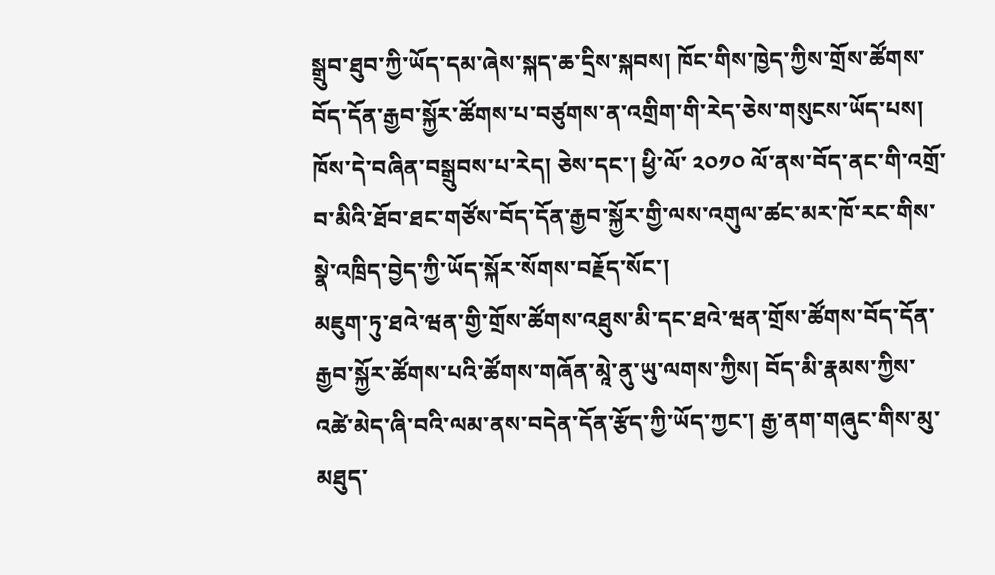སྒྲུབ་ཐུབ་ཀྱི་ཡོད་དམ་ཞེས་སྐད་ཆ་དྲིས་སྐབས། ཁོང་གིས་ཁྱེད་ཀྱིས་གྲོས་ཚོགས་བོད་དོན་རྒྱབ་སྐྱོར་ཚོགས་པ་བཙུགས་ན་འགྲིག་གི་རེད་ཅེས་གསུངས་ཡོད་པས། ཁོས་དེ་བཞིན་བསྒྲུབས་པ་རེད། ཅེས་དང་། ཕྱི་ལོ་ ༢༠༡༠ ལོ་ནས་བོད་ནང་གི་འགྲོ་བ་མིའི་ཐོབ་ཐང་གཙོས་བོད་དོན་རྒྱབ་སྐྱོར་གྱི་ལས་འགུལ་ཚང་མར་ཁོ་རང་གིས་སྣེ་འཁྲིད་བྱེད་ཀྱི་ཡོད་སྐོར་སོགས་བརྗོད་སོང་།
མཇུག་ཏུ་ཐའེ་ཝན་གྱི་གྲོས་ཚོགས་འཐུས་མི་དང་ཐའེ་ཝན་གྲོས་ཚོགས་བོད་དོན་རྒྱབ་སྐྱོར་ཚོགས་པའི་ཚོགས་གཞོན་མཱེ་ནུ་ཡུ་ལགས་ཀྱིས། བོད་མི་རྣམས་ཀྱིས་འཚེ་མེད་ཞི་བའི་ལམ་ནས་བདེན་དོན་རྩོད་ཀྱི་ཡོད་ཀྱང་། རྒྱ་ནག་གཞུང་གིས་མུ་མཐུད་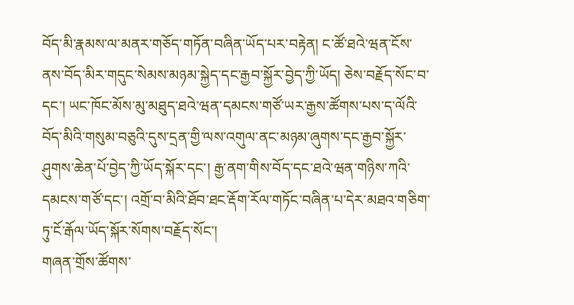བོད་མི་རྣམས་ལ་མནར་གཅོད་གཏོན་བཞིན་ཡོད་པར་བརྟེན། ང་ཚོ་ཐའེ་ཝན་ངོས་ནས་བོད་མིར་གདུང་སེམས་མཉམ་སྐྱེད་དང་རྒྱབ་སྐྱོར་བྱེད་ཀྱི་ཡོད། ཅེས་བརྗོད་སོང་བ་དང་། ཡང་ཁོང་མོས་མུ་མཐུད་ཐའེ་ཝན་དམངས་གཙོ་ཡར་རྒྱས་ཚོགས་པས་ད་ལོའི་བོད་མིའི་གསུམ་བཅུའི་དུས་དྲན་གྱི་ལས་འགུལ་ནང་མཉམ་ཞུགས་དང་རྒྱབ་སྐྱོར་ཤུགས་ཆེན་པོ་བྱེད་ཀྱི་ཡོད་སྐོར་དང་། རྒྱ་ནག་གིས་བོད་དང་ཐའེ་ཝན་གཉིས་ཀའི་དམངས་གཙོ་དང་། འགྲོ་བ་མིའི་ཐོབ་ཐང་རྡོག་རོལ་གཏོང་བཞིན་པ་དེར་མཐའ་གཅིག་ཏུ་ངོ་རྒོལ་ཡོད་སྐོར་སོགས་བརྗོད་སོང་།
གཞན་གྲོས་ཚོགས་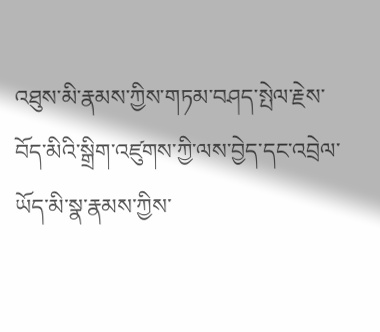འཐུས་མི་རྣམས་ཀྱིས་གཏམ་བཤད་སྤེལ་རྗེས་བོད་མིའི་སྒྲིག་འཛུགས་ཀྱི་ལས་བྱེད་དང་འབྲེལ་ཡོད་མི་སྣ་རྣམས་ཀྱིས་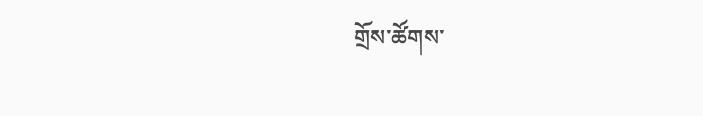གྲོས་ཚོགས་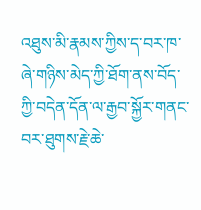འཐུས་མི་རྣམས་ཀྱིས་ད་བར་ཁ་ཞེ་གཉིས་མེད་ཀྱི་ཐོག་ནས་བོད་ཀྱི་བདེན་དོན་ལ་རྒྱབ་སྐྱོར་གནང་བར་ཐུགས་རྗེ་ཆེ་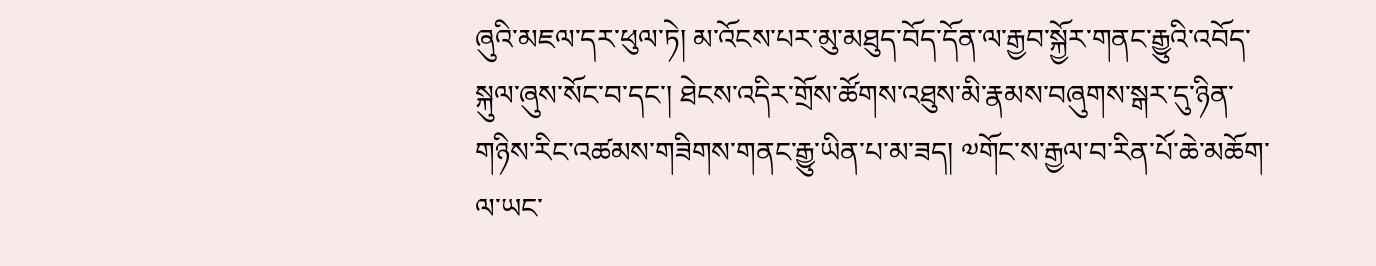ཞུའི་མཇལ་དར་ཕུལ་ཏེ། མ་འོངས་པར་མུ་མཐུད་བོད་དོན་ལ་རྒྱབ་སྐྱོར་གནང་རྒྱུའི་འབོད་སྐུལ་ཞུས་སོང་བ་དང་། ཐེངས་འདིར་གྲོས་ཚོགས་འཐུས་མི་རྣམས་བཞུགས་སྒར་དུ་ཉིན་གཉིས་རིང་འཚམས་གཟིགས་གནང་རྒྱུ་ཡིན་པ་མ་ཟད། ༧གོང་ས་རྒྱལ་བ་རིན་པོ་ཆེ་མཆོག་ལ་ཡང་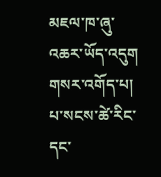མཇལ་ཁ་ཞུ་འཆར་ཡོད་འདུག
གསར་འགོད་པ། པ་སངས་ཚེ་རིང་དང་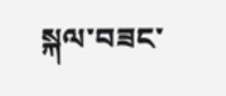སྐལ་བཟང་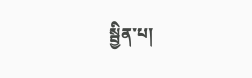སྦྱིན་པ།